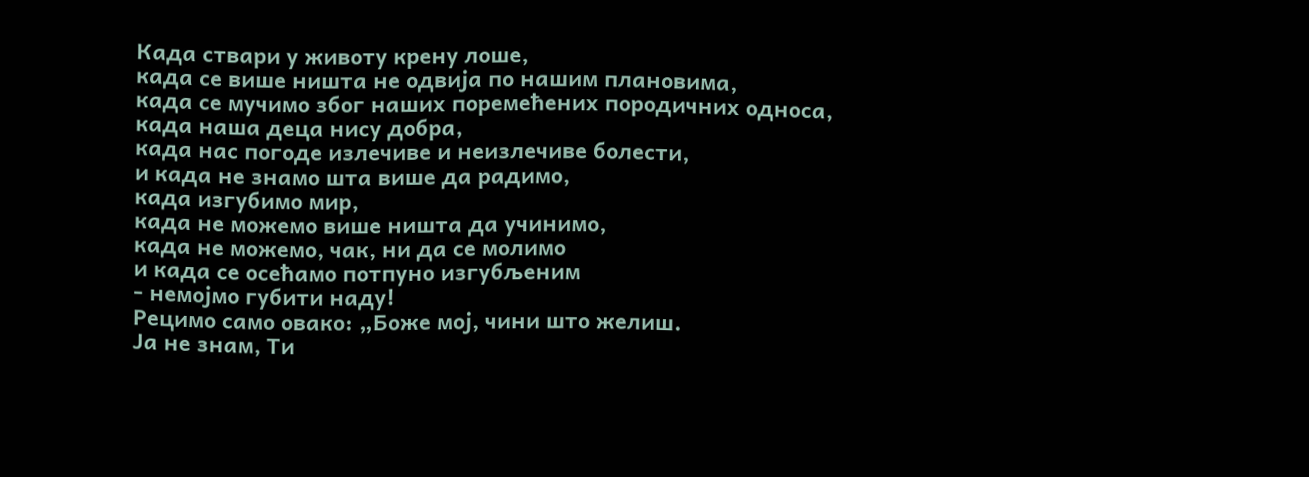Када ствари у животу крену лоше,
када се више ништа не одвија по нашим плановима,
када се мучимо због наших поремећених породичних односа,
када наша деца нису добра,
када нас погоде излечиве и неизлечиве болести,
и када не знамо шта више да радимо,
када изгубимо мир,
када не можемо више ништа да учинимо,
када не можемо, чак, ни да се молимо
и када се осећамо потпуно изгубљеним
- немојмо губити наду!
Рецимо само овако: „Боже мој, чини што желиш.
Ја не знам, Ти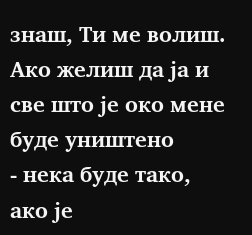знаш, Ти ме волиш.
Ако желиш да ја и све што је око мене буде уништено
- нека буде тако, ако је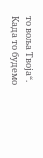то воља Твоја“.
Када то будемо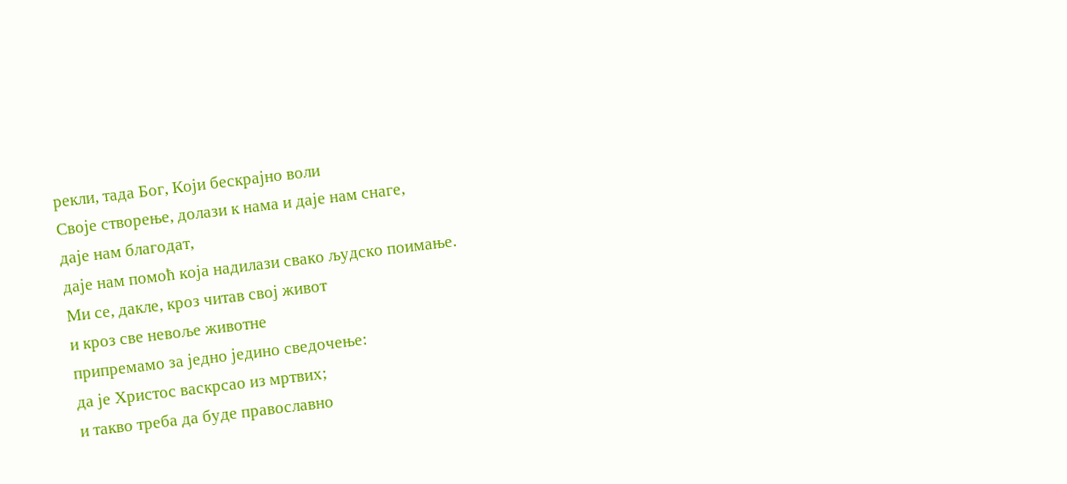рекли, тада Бог, Који бескрајно воли
Своје створење, долази к нама и даје нам снаге,
даје нам благодат,
даје нам помоћ која надилази свако људско поимање.
Ми се, дакле, кроз читав свој живот
и кроз све невоље животне
припремамо за једно једино сведочење:
да је Христос васкрсао из мртвих;
и такво треба да буде православно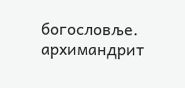богословље.
aрхимандрит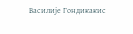Василије Гондикакис